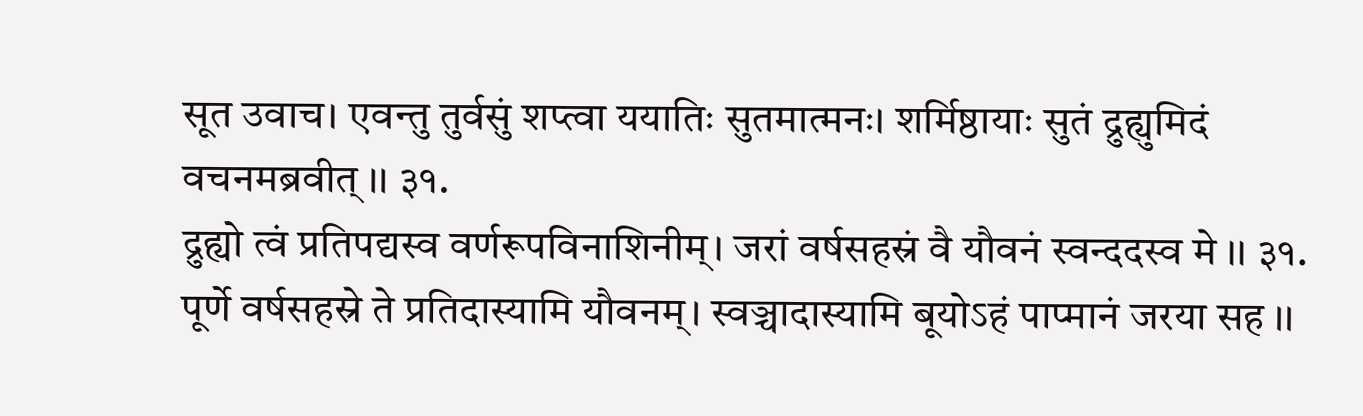सूत उवाच। एवन्तु तुर्वसुं शप्त्वा ययातिः सुतमात्मनः। शर्मिष्ठायाः सुतं द्रुह्युमिदं वचनमब्रवीत् ।। ३१.
द्रुह्यो त्वं प्रतिपद्यस्व वर्णरूपविनाशिनीम्। जरां वर्षसहस्रं वै यौवनं स्वन्ददस्व मे ।। ३१.
पूर्णे वर्षसहस्रे ते प्रतिदास्यामि यौवनम्। स्वञ्चादास्यामि बूयोऽहं पाप्मानं जरया सह ।।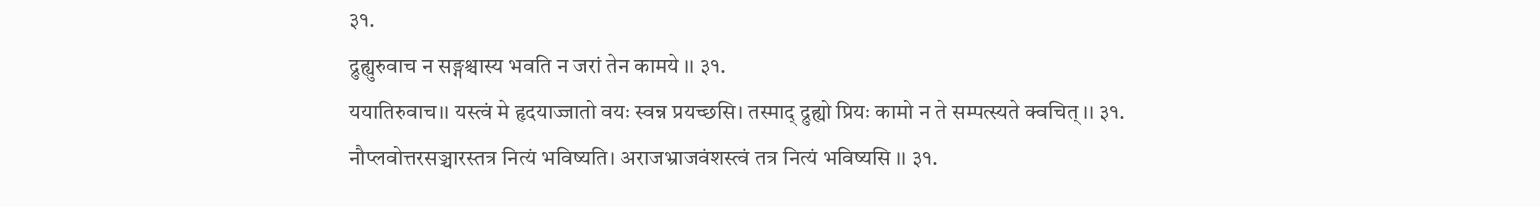३१.
द्रुह्युरुवाच न सङ्गश्चास्य भवति न जरां तेन कामये ।। ३१.
ययातिरुवाच।। यस्त्वं मे हृदयाज्जातो वयः स्वन्न प्रयच्छसि। तस्माद् द्रुह्यो प्रियः कामो न ते सम्पत्स्यते क्वचित् ।। ३१.
नौप्लवोत्तरसञ्चारस्तत्र नित्यं भविष्यति। अराजभ्राजवंशस्त्वं तत्र नित्यं भविष्यसि ।। ३१.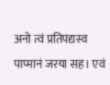अनो त्वं प्रतिपद्यस्व पाप्मानं जरया सह। एवं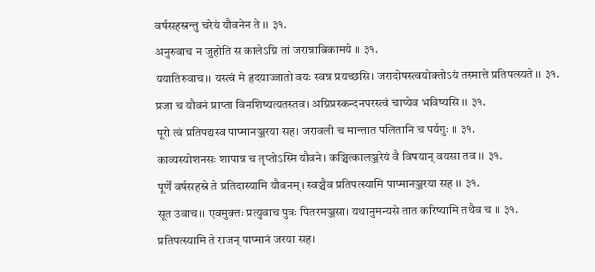वर्षसहस्रन्तु चरेयं यौवनेन ते ।। ३१.
अनुरुवाच न जुहोति स कालेऽग्नि तां जरान्नाबिकामये ।। ३१.
ययातिरुवाच।। यस्त्वं मे हृदयाज्जातो वयः स्वन्न प्रयच्छसि। जरादोषस्त्वयोक्तोऽयं तस्मात्ते प्रतिपत्स्यते ।। ३१.
प्रजा च यौवनं प्राप्ता विनशिष्यत्यतस्तव। अग्निप्रस्कन्दनपरस्त्वं चाप्येव भविष्यसि ।। ३१.
पूरो त्वं प्रतिपद्यस्व पाप्मानञ्जरया सह। जरावली च मान्तात पलितानि च पर्यगुः ।। ३१.
काव्यस्योशनसः शापान्न च तृप्तोऽस्मि यौवने। कञ्चित्कालञ्जरेयं वै विषयान् वयसा तव ।। ३१.
पूर्णें वर्षसहस्रे ते प्रतिदास्यामि यौवनम्। स्वञ्चैव प्रतिपत्स्यामि पाप्मानञ्जरया सह ।। ३१.
सूत उवाच।। एवमुक्तः प्रत्युवाच पुत्रः पितरमञ्जसा। यथानुमन्यसे तात करिष्यामि तथैव च ।। ३१.
प्रतिपत्स्यामि ते राजन् पाप्मानं जरया सह।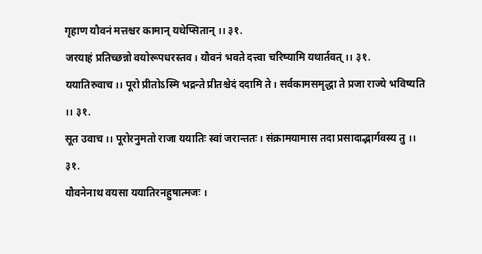गृहाण यौवनं मत्तश्चर कामान् यथेप्सितान् ।। ३१.
जरयाहं प्रतिच्छन्नो वयोरूपधरस्तव। यौवनं भवते दत्त्वा चरिष्यामि यथार्तवत् ।। ३१.
ययातिरुवाच।। पूरो प्रीतोऽस्मि भद्रन्ते प्रीतश्चेदं ददामि ते। सर्वकामसमृद्धा ते प्रजा राज्ये भविष्यति ।। ३१.
सूत उवाच।। पूरोरनुमतो राजा ययातिः स्वां जरान्ततः। संक्रामयामास तदा प्रसादाद्भार्गवस्य तु ।। ३१.
यौवनेनाथ वयसा ययातिरनहुषात्मजः ।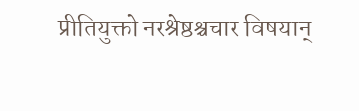प्रीतियुक्तो नरश्रेष्ठश्चचार विषयान्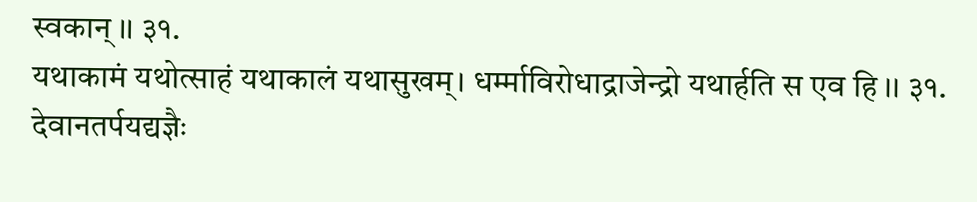स्वकान् ।। ३१.
यथाकामं यथोत्साहं यथाकालं यथासुखम्। धर्म्माविरोधाद्राजेन्द्रो यथार्हति स एव हि ।। ३१.
देवानतर्पयद्यज्ञैः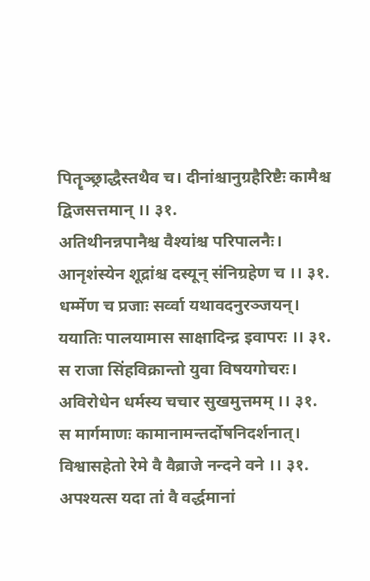पितॄञ्छ्राद्धैस्तथैव च। दीनांश्चानुग्रहैरिष्टैः कामैश्च द्विजसत्तमान् ।। ३१.
अतिथीनन्नपानैश्च वैश्यांश्च परिपालनैः। आनृशंस्येन शूद्रांश्च दस्यून् संनिग्रहेण च ।। ३१.
धर्म्मेण च प्रजाः सर्व्वा यथावदनुरञ्जयन्। ययातिः पालयामास साक्षादिन्द्र इवापरः ।। ३१.
स राजा सिंहविक्रान्तो युवा विषयगोचरः। अविरोधेन धर्मस्य चचार सुखमुत्तमम् ।। ३१.
स मार्गमाणः कामानामन्तर्दोषनिदर्शनात्। विश्वासहेतो रेमे वै वैब्राजे नन्दने वने ।। ३१.
अपश्यत्स यदा तां वै वर्द्धमानां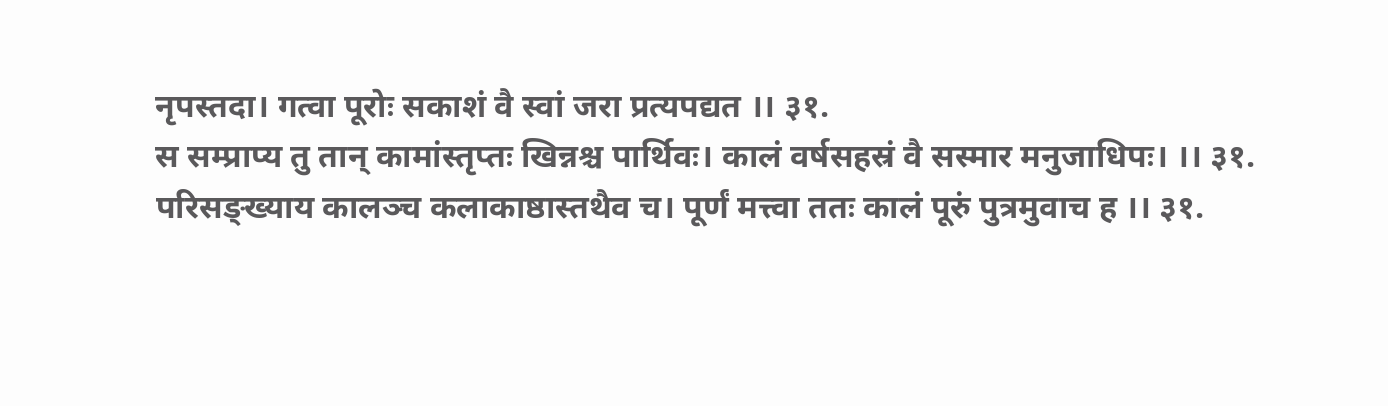नृपस्तदा। गत्वा पूरोः सकाशं वै स्वां जरा प्रत्यपद्यत ।। ३१.
स सम्प्राप्य तु तान् कामांस्तृप्तः खिन्नश्च पार्थिवः। कालं वर्षसहस्रं वै सस्मार मनुजाधिपः। ।। ३१.
परिसङ्ख्याय कालञ्च कलाकाष्ठास्तथैव च। पूर्णं मत्त्वा ततः कालं पूरुं पुत्रमुवाच ह ।। ३१.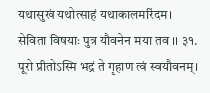यथासुखं यथोत्साहं यथाकालमरिंदम। सेविता विषयाः पुत्र यौवनेन मया तव ।। ३१.
पूरो प्रीतोऽस्मि भद्रं ते गृहाण त्वं स्वयौवनम्।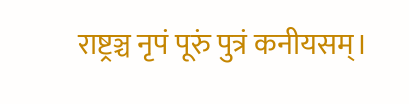राष्ट्रञ्च नृपं पूरुं पुत्रं कनीयसम्।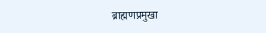ब्राह्मणप्रमुखा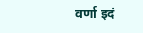वर्णा इदं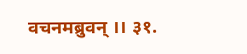वचनमब्रुवन् ।। ३१.